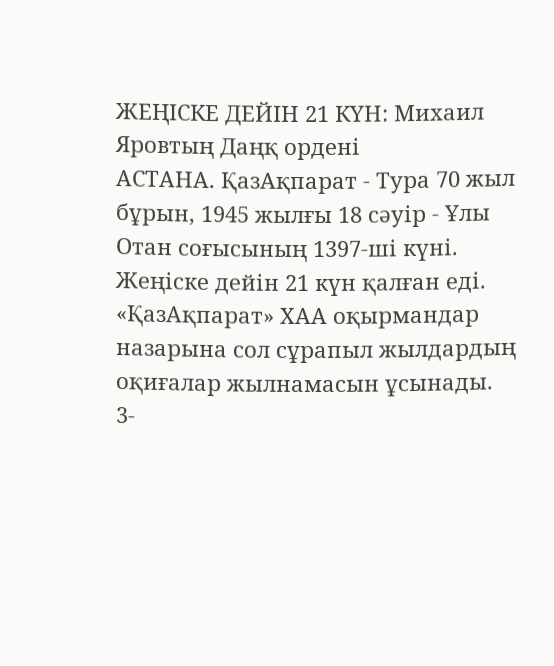ЖЕҢІСКЕ ДЕЙІН 21 КҮН: Михаил Яровтың Даңқ ордені
АСТАНА. ҚазАқпарат - Тура 70 жыл бұрын, 1945 жылғы 18 сәуір - Ұлы Отан соғысының 1397-ші күні. Жеңіске дейін 21 күн қалған еді. «ҚазАқпарат» ХАА оқырмандар назарына сол сұрапыл жылдардың оқиғалар жылнамасын ұсынады.
3-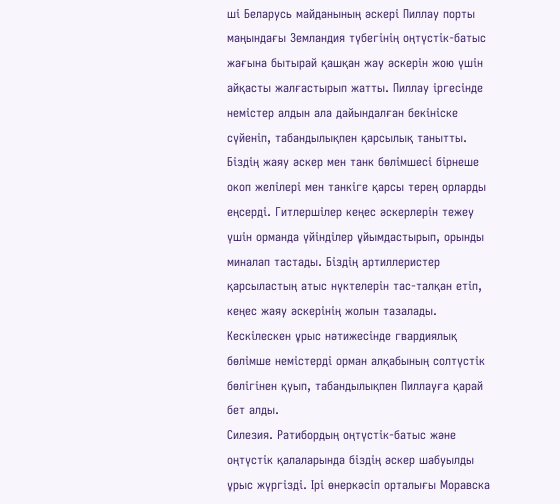ші Беларусь майданының әскері Пиллау порты маңындағы Земландия түбегінің оңтүстік-батыс жағына бытырай қашқан жау әскерін жою үшін айқасты жалғастырып жатты. Пиллау іргесінде немістер алдын ала дайындалған бекініске сүйеніп, табандылықпен қарсылық танытты. Біздің жаяу әскер мен танк бөлімшесі бірнеше окоп желілері мен танкіге қарсы терең орларды еңсерді. Гитлершілер кеңес әскерлерін тежеу үшін орманда үйінділер ұйымдастырып, орынды миналап тастады. Біздің артиллеристер қарсыластың атыс нүктелерін тас-талқан етіп, кеңес жаяу әскерінің жолын тазалады. Кескілескен ұрыс нәтижесінде гвардиялық бөлімше немістерді орман алқабының солтүстік бөлігінен қуып, табандылықпен Пиллауға қарай бет алды.
Силезия. Ратибордың оңтүстік-батыс және оңтүстік қалаларында біздің әскер шабуылды ұрыс жүргізді. Ірі өнеркәсіп орталығы Моравска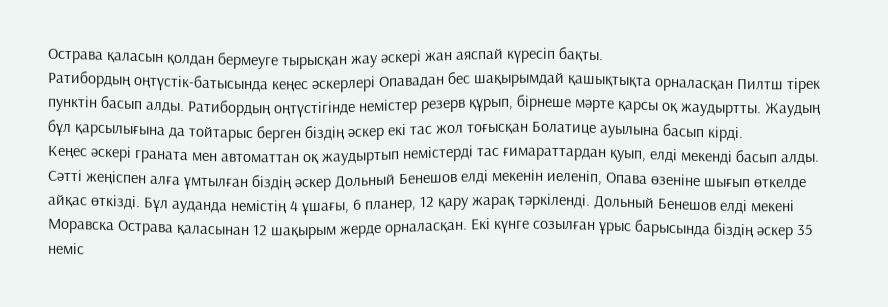Острава қаласын қолдан бермеуге тырысқан жау әскері жан аяспай күресіп бақты.
Ратибордың оңтүстік-батысында кеңес әскерлері Опавадан бес шақырымдай қашықтықта орналасқан Пилтш тірек пунктін басып алды. Ратибордың оңтүстігінде немістер резерв құрып, бірнеше мәрте қарсы оқ жаудыртты. Жаудың бұл қарсылығына да тойтарыс берген біздің әскер екі тас жол тоғысқан Болатице ауылына басып кірді.
Кеңес әскері граната мен автоматтан оқ жаудыртып немістерді тас ғимараттардан қуып, елді мекенді басып алды. Сәтті жеңіспен алға ұмтылған біздің әскер Дольный Бенешов елді мекенін иеленіп, Опава өзеніне шығып өткелде айқас өткізді. Бұл ауданда немістің 4 ұшағы, 6 планер, 12 қару жарақ тәркіленді. Дольный Бенешов елді мекені Моравска Острава қаласынан 12 шақырым жерде орналасқан. Екі күнге созылған ұрыс барысында біздің әскер 35 неміс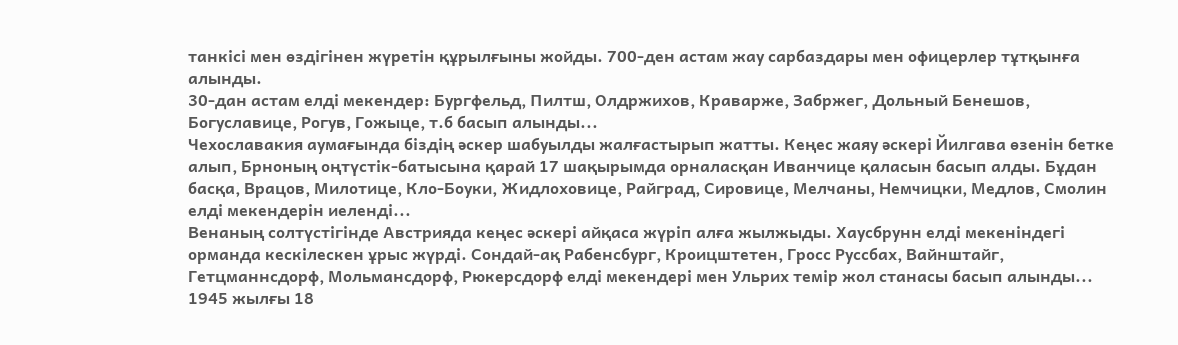танкісі мен өздігінен жүретін құрылғыны жойды. 700-ден астам жау сарбаздары мен офицерлер тұтқынға алынды.
30-дан астам елді мекендер: Бургфельд, Пилтш, Олдржихов, Краварже, Забржег, Дольный Бенешов, Богуславице, Рогув, Гожыце, т.б басып алынды...
Чехославакия аумағында біздің әскер шабуылды жалғастырып жатты. Кеңес жаяу әскері Йилгава өзенін бетке алып, Брноның оңтүстік-батысына қарай 17 шақырымда орналасқан Иванчице қаласын басып алды. Бұдан басқа, Врацов, Милотице, Кло-Боуки, Жидлоховице, Райград, Сировице, Мелчаны, Немчицки, Медлов, Смолин елді мекендерін иеленді...
Венаның солтүстігінде Австрияда кеңес әскері айқаса жүріп алға жылжыды. Хаусбрунн елді мекеніндегі орманда кескілескен ұрыс жүрді. Сондай-ақ Рабенсбург, Кроицштетен, Гросс Руссбах, Вайнштайг, Гетцманнсдорф, Мольмансдорф, Рюкерсдорф елді мекендері мен Ульрих темір жол станасы басып алынды...
1945 жылғы 18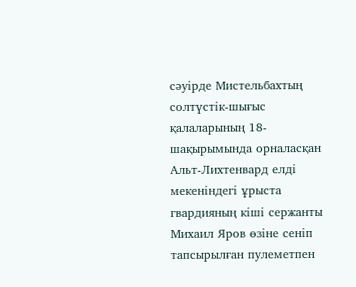сәуірде Мистельбахтың солтүстік-шығыс қалаларының 18-шақырымында орналасқан Альт-Лихтенвард елді мекеніндегі ұрыста гвардияның кіші сержанты Михаил Яров өзіне сеніп тапсырылған пулеметпен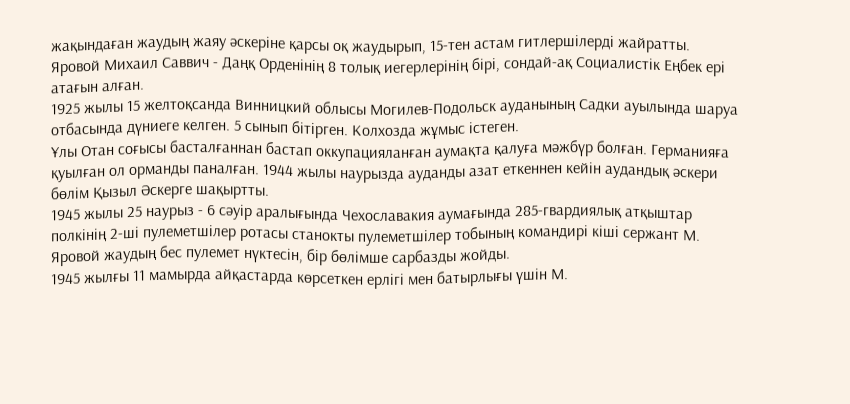жақындаған жаудың жаяу әскеріне қарсы оқ жаудырып, 15-тен астам гитлершілерді жайратты.
Яровой Михаил Саввич - Даңқ Орденінің 8 толық иегерлерінің бірі, сондай-ақ Социалистік Еңбек ері атағын алған.
1925 жылы 15 желтоқсанда Винницкий облысы Могилев-Подольск ауданының Садки ауылында шаруа отбасында дүниеге келген. 5 сынып бітірген. Колхозда жұмыс істеген.
Ұлы Отан соғысы басталғаннан бастап оккупацияланған аумақта қалуға мәжбүр болған. Германияға қуылған ол орманды паналған. 1944 жылы наурызда ауданды азат еткеннен кейін аудандық әскери бөлім Қызыл Әскерге шақыртты.
1945 жылы 25 наурыз - 6 сәуір аралығында Чехославакия аумағында 285-гвардиялық атқыштар полкінің 2-ші пулеметшілер ротасы станокты пулеметшілер тобының командирі кіші сержант М. Яровой жаудың бес пулемет нүктесін, бір бөлімше сарбазды жойды.
1945 жылғы 11 мамырда айқастарда көрсеткен ерлігі мен батырлығы үшін М.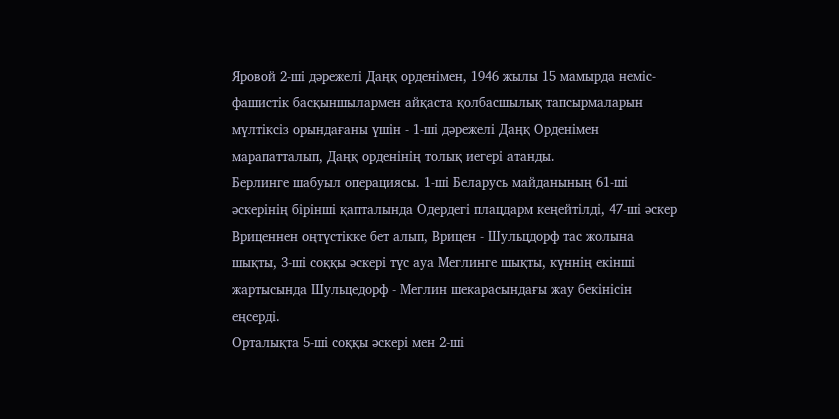Яровой 2-ші дәрежелі Даңқ орденімен, 1946 жылы 15 мамырда неміс-фашистік басқыншылармен айқаста қолбасшылық тапсырмаларын мүлтіксіз орындағаны үшін - 1-ші дәрежелі Даңқ Орденімен марапатталып, Даңқ орденінің толық иегері атанды.
Берлинге шабуыл операциясы. 1-ші Беларусь майданының 61-ші әскерінің бірінші қапталында Одердегі плацдарм кеңейтілді, 47-ші әскер Вриценнен оңтүстікке бет алып, Врицен - Шульцдорф тас жолына шықты, 3-ші соққы әскері түс ауа Меглинге шықты, күннің екінші жартысында Шульцедорф - Меглин шекарасындағы жау бекінісін еңсерді.
Орталықта 5-ші соққы әскері мен 2-ші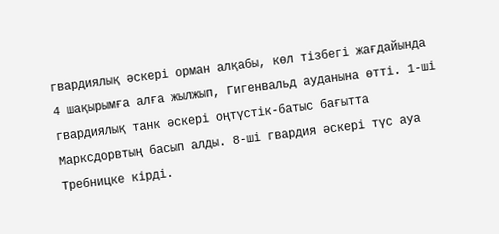гвардиялық әскері орман алқабы, көл тізбегі жағдайында 4 шақырымға алға жылжып, Гигенвальд ауданына өтті. 1-ші гвардиялық танк әскері оңтүстік-батыс бағытта Марксдорвтың басып алды. 8-ші гвардия әскері түс ауа Требницке кірді.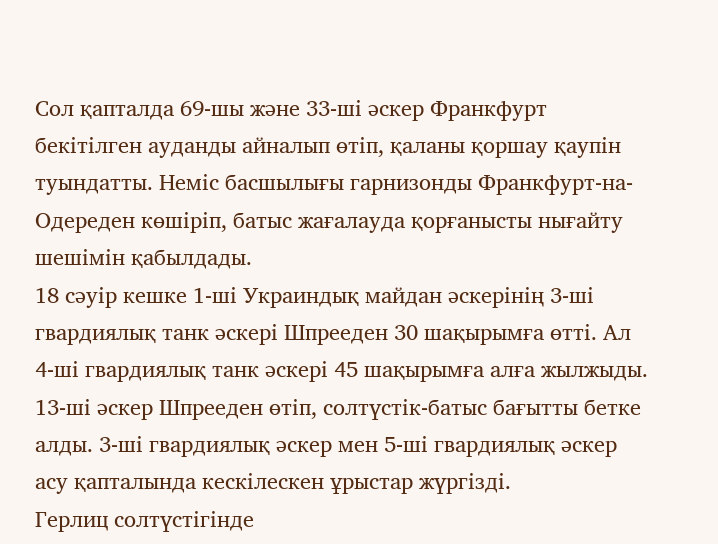Сол қапталда 69-шы және 33-ші әскер Франкфурт бекітілген ауданды айналып өтіп, қаланы қоршау қаупін туындатты. Неміс басшылығы гарнизонды Франкфурт-на-Одереден көшіріп, батыс жағалауда қорғанысты нығайту шешімін қабылдады.
18 сәуір кешке 1-ші Украиндық майдан әскерінің 3-ші гвардиялық танк әскері Шпрееден 30 шақырымға өтті. Ал 4-ші гвардиялық танк әскері 45 шақырымға алға жылжыды. 13-ші әскер Шпрееден өтіп, солтүстік-батыс бағытты бетке алды. 3-ші гвардиялық әскер мен 5-ші гвардиялық әскер асу қапталында кескілескен ұрыстар жүргізді.
Герлиц солтүстігінде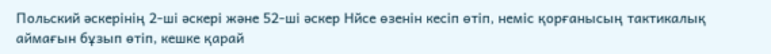Польский әскерінің 2-ші әскері және 52-ші әскер Нйсе өзенін кесіп өтіп, неміс қорғанысың тактикалық аймағын бұзып өтіп, кешке қарай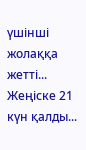үшінші жолаққа жетті...
Жеңіске 21 күн қалды...